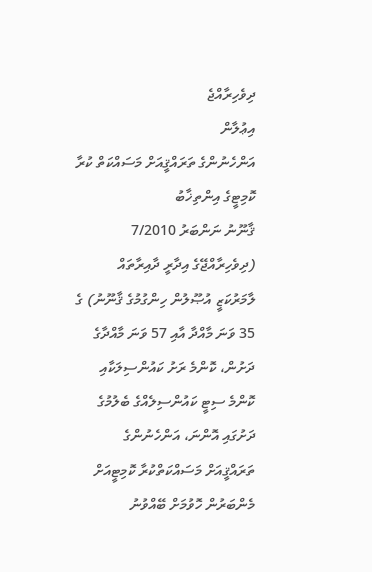ދިވެހިރާއްޖެ
އިޢުލާން
އަންހެނުންގެ ތަރައްޤީއަށް މަސައްކަތް ކުރާ ކޮމިޓީގެ އިންތިޚާބު
ޤާނޫނު ނަންބަރު 7/2010 (ދިވެހިރާއްޖޭގެ އިދާރީ ދާއިރާތައް ލާމަރުކަޒީ އުޞޫލުން ހިންގުމުގެ ޤާނޫނު) ގެ 35 ވަނަ މާއްދާ އާއި 57 ވަނަ މާއްދާގެ ދަށުން، ކޮންމެ ރަށު ކައުންސިލަކާއި ކޮންމެ ސިޓީ ކައުންސިލެއްގެ ބެލުމުގެ ދަށުގައި އޮންނަ، އަންހެނުންގެ ތަރައްޤީއަށް މަސައްކަތްކުރާ ކޮމިޓީއަށް މެންބަރުން ހޮވުމަށް ބޭއްވުނު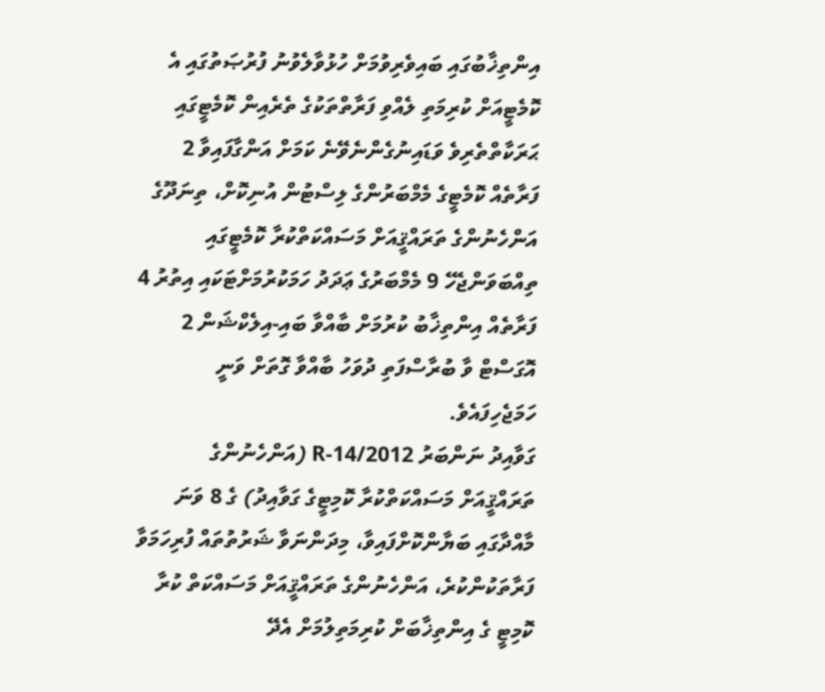އިންތިޚާބުގައި ބައިވެރިވުމަށް ހުޅުވާލެވުނު ފުރުޞަތުގައި އެ ކޮމެޓީއަށް ކުރިމަތި ލެއްވި ފަރާތްތަކުގެ ތެރެއިން ކޮމެޓީގައި ޙަރަކާތްތެރިވެ ވަޑައިނުގެންނެވޭނެ ކަމަށް އަންގާފައިވާ 2 ފަރާތެއް ކޮމެޓީގެ މެމްބަރުންގެ ލިސްޓުން އުނިކޮށް، ތިނަދޫގެ އަންހެނުންގެ ތަރައްޤީއަށް މަސައްކަތްކުރާ ކޮމެޓީގައި ތިއްބަވަންޖެހޭ 9 މެމްބަރުގެ ޢަދަދު ހަމަކުރުމަށްޓަކައި އިތުރު 4 ފަރާތެއް އިންތިޚާބު ކުރުމަށް ބާއްވާ ބައި-އިލެކްޝަން 2 އޮގަސްޓް ވާ ބުރާސްފަތި ދުވަހު ބާއްވާ ގޮތަށް ވަނީ ހަމަޖެހިފައެވެ.
ގަވާއިދު ނަންބަރު 2012/R-14 (އަންހެނުންގެ ތަރައްޤީއަށް މަސައްކަތްކުރާ ކޮމިޓީގެ ގަވާއިދު) ގެ 8 ވަނަ މާއްދާގައި ބަޔާންކޮށްފައިވާ، މިދަންނަވާ ޝަރުތުތައް ފުރިހަމަވާ ފަރާތަކުންކުރެ، އަންހެނުންގެ ތަރައްޤީއަށް މަސައްކަތް ކުރާ ކޮމިޓީ ގެ އިންތިޚާބަށް ކުރިމަތިލުމަށް އެދޭ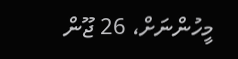މީހުންނަށް، 26 ޖޫން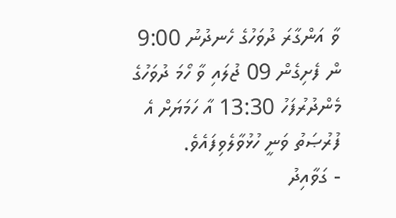ވާ އަންގާރަ ދުވަހުގެ ހެނދުނު 9:00 ން ފެށިގެން 09 ޖުލައި ވާ ހޯމަ ދުވަހުގެ މެންދުރުފަހު 13:30 އާ ހަމަޔަށް އެ ފުރުޞަތު ވަނީ ހުޅުވާލެވިފައެވެ.
- ގަވާއިދު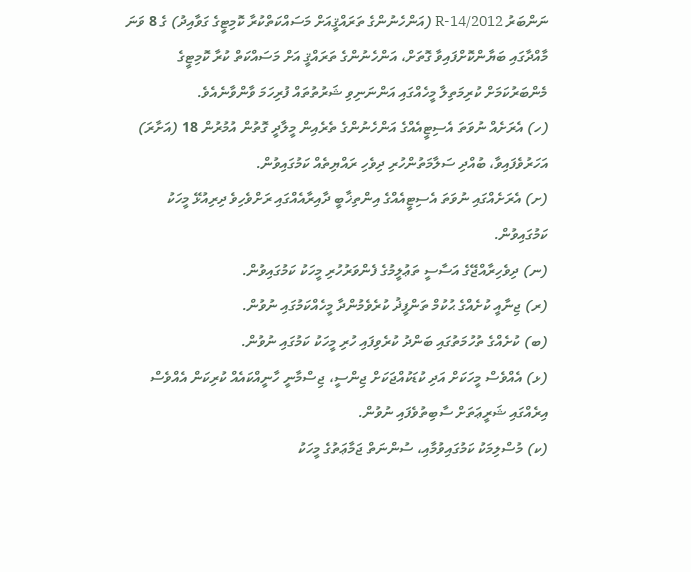ނަންބަރު 2012/R-14 (އަންހެނުންގެ ތަރައްޤީއަށް މަސައްކަތްކުރާ ކޮމިޓީގެ ގަވާއިދު) ގެ 8 ވަނަ މާއްދާގައި ބަޔާންކޮށްފައިވާ ގޮތަށް، އަންހެނުންގެ ތަރައްޤީ އަށް މަސައްކަތް ކުރާ ކޮމިޓީގެ މެންބަރުކަމަށް ކުރިމަތިލާ މީހެއްގައި އަންނަނިވި ޝަރުތުތައް ފުރިހަމަ ވާންވާނެއެވެ.
(ހ) އެރަށެއް ނުވަތަ އެސިޓީއެއްގެ އަންހެނުންގެ ތެރެއިން މީލާދީ ގޮތުން އުމުރުން 18 (އަށާރަ) އަހަރުވެފައިވާ، ބުއްދި ސަލާމަތުންހުރި ދިވެހި ރައްޔިތެއް ކަމުގައިވުން.
(ށ) އެރަށެއްގައި ނުވަތަ އެސިޓީއެއްގެ އިންތިޚާބީ ދާއިރާއެއްގައި ރަށްވެހިވެ ދިރިއުޅޭ މީހަކު ކަމުގައިވުން.
(ނ) ދިވެހިރާއްޖޭގެ އަސާސީ ތަޢުލީމުގެ ފެންވަރުހުރި މީހަކު ކަމުގައިވުން.
(ރ) ޖިނާއީ ކުށެއްގެ ޙުކުމް ތަންފީޛު ކުރެވެމުންދާ މީހެއްކަމުގައި ނުވުން.
(ބ) ކުށެއްގެ ތުހުމަތުގައި ބަންދު ކުރެވިފައި ހުރި މީހަކު ކަމުގައި ނުވުން.
(ޅ) އެއްވެސް މީހަކަށް އަދި ކުޑަކުއްޖަކަށް ޖިންސީ، ޖިސްމާނީ ހާނީއްކައެއް ކުރިކަން އެއްވެސް އިރެއްގައި ޝަރީޢަތަށް ސާބިތުވެފައި ނުވުން.
(ކ) މުސްލިމަކު ކަމުގައިވުމާއި، ސުންނަތް ޖަމާޢަތުގެ މީހަކު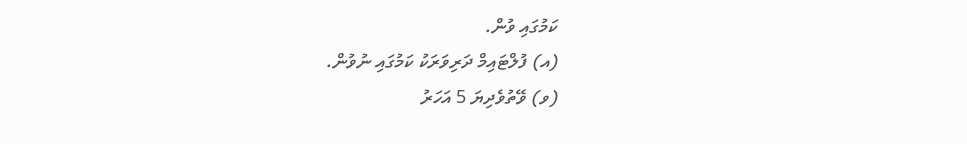ކަމުގައި ވުން.
(އ) ފުލްޓައިމް ދަރިވަރަކު ކަމުގައި ނުވުން.
(ވ) ވޭތުވެދިޔަ 5 އަހަރު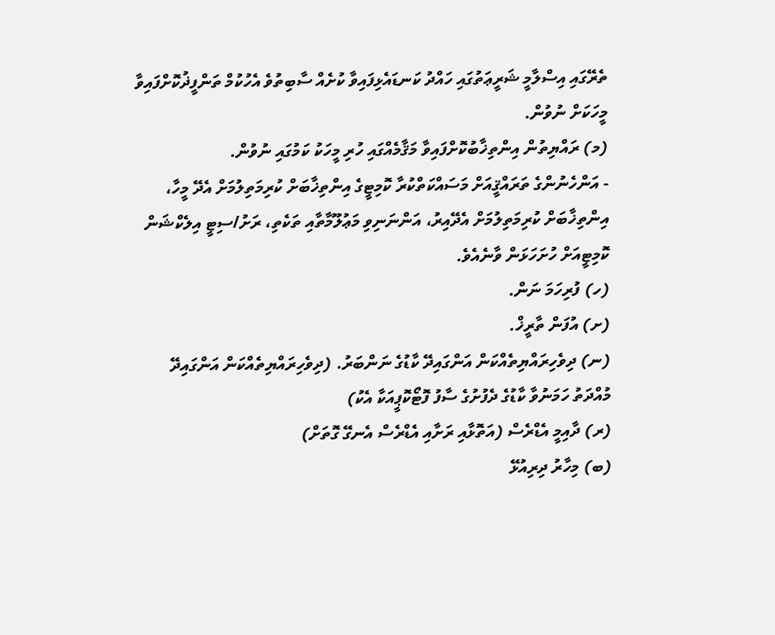ތެރޭގައި އިސްލާމީ ޝަރީޢަތުގައި ހައްދު ކަނޑައެޅިފައިވާ ކުށެއް ސާބިތުވެ އެހުކުމް ތަންފީޛުކޮށްފައިވާ މީހަކަށް ނުވުން.
(މ) ރައްޔިތުން އިންތިޚާބުކޮށްފައިވާ މަޤާމެއްގައި ހުރި މީހަކު ކަމުގައި ނުވުން.
- އަންހެނުންގެ ތަރައްޤީއަށް މަސައްކަތްކުރާ ކޮމިޓީގެ އިންތިޚާބަށް ކުރިމަތިލުމަށް އެދޭ މީހާ، އިންތިޚާބަށް ކުރިމަތިލުމަށް އެދޭއިރު، އަންނަނިވި މަޢުލޫމާތާއި ތަކެތި، ރަށު/ސިޓީ އިލެކްޝަން ކޮމިޓީއަށް ހުށަހަޅަން ވާނެއެވެ.
(ހ) ފުރިހަމަ ނަން.
(ށ) އުފަން ތާރީޚް.
(ނ) ދިވެހިރައްޔިތެއްކަން އަންގައިދޭ ކާޑުގެ ނަންބަރު. (ދިވެހިރައްޔިތެއްކަން އަންގައިދޭ މުއްދަތު ހަމަނުވާ ކާޑުގެ ދެފުށުގެ ސާފު ފޮޓޯކޮޕީއަކާ އެކު)
(ރ) ދާއިމީ އެޑްރެސް (އަތޮޅާއި ރަށާއި އެޑްރެސް އެނގޭ ގޮތަށް)
(ބ) މިހާރު ދިރިއުޅޭ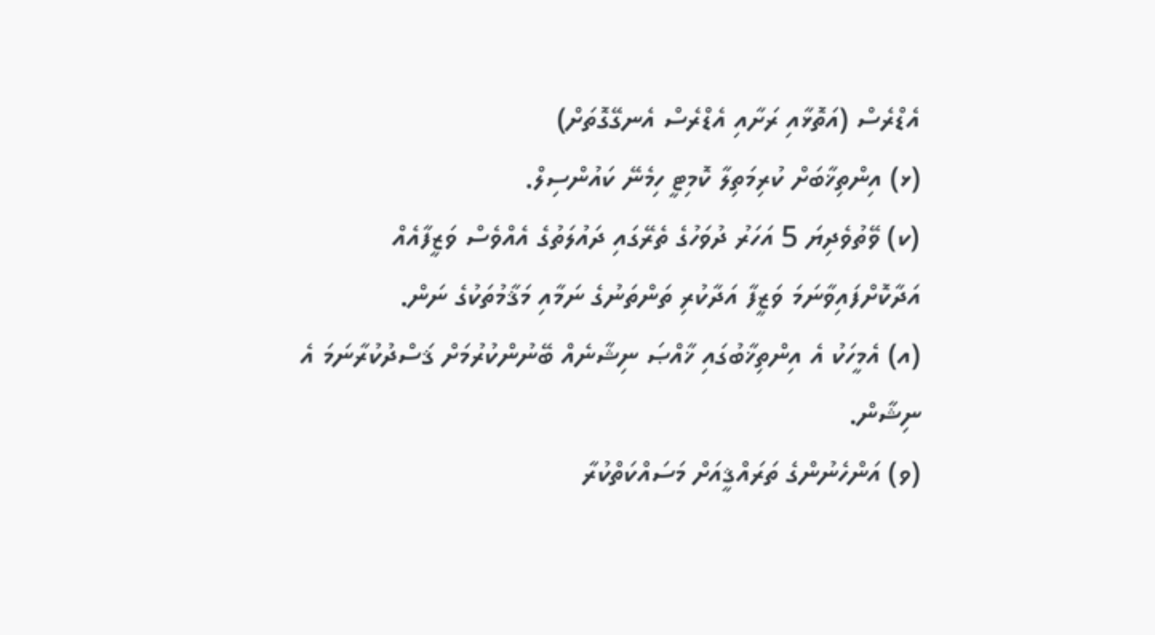އެޑްރެސް (އަތޮޅާއި ރަށާއި އެޑްރެސް އެނގޭގޮތަށް)
(ޅ) އިންތިޚާބަށް ކުރިމަތިލާ ކޮމިޓީ ހިމެނޭ ކައުންސިލް.
(ކ) ވޭތުވެދިޔަ 5 އަހަރު ދުވަހުގެ ތެރޭގައި ދައުލަތުގެ އެއްވެސް ވަޒީފާއެއް އަދާކޮށްފައިވާނަމަ ވަޒީފާ އަދާކުރި ތަންތަނުގެ ނަމާއި މަޤާމުތަކުގެ ނަން.
(އ) އެމީހަކު އެ އިންތިޚާބުގައި ޚާއްޞަ ނިޝާނެއް ބޭނުންކުރުމަށް ޤަސްދުކުރާނަމަ އެ ނިޝާން.
(ވ) އަންހެނުންގެ ތަރައްޤީއަށް މަސައްކަތްކުރާ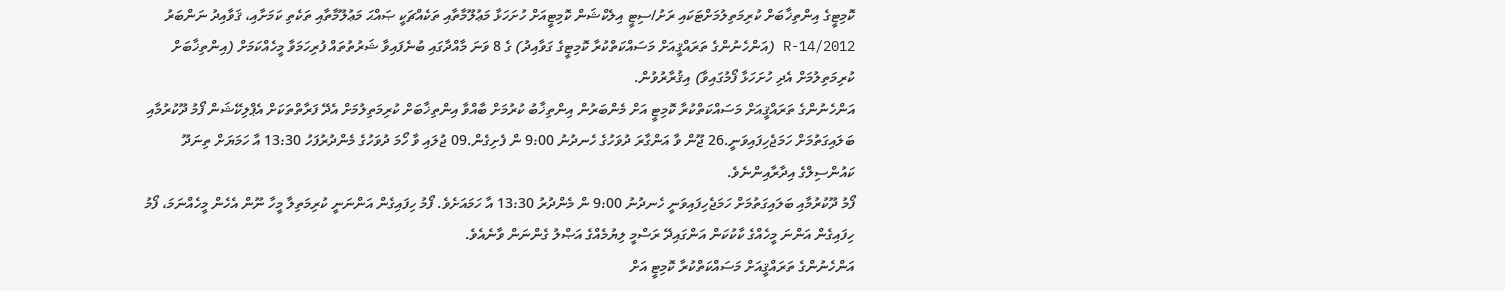ކޮމިޓީގެ އިންތިޚާބަށް ކުރިމަތިލުމަށްޓަކައި ރަށު/ސިޓީ އިލެކްޝަން ކޮމިޓީއަށް ހުށަހަޅާ މަޢުލޫމާތާއި ތަކެއްޗަކީ ޞައްޙަ މަޢުލޫމާތާއި ތަކެތި ކަމަށާއި، ޤަވާއިދު ނަންބަރު 2012/R-14 (އަންހެނުންގެ ތަރައްޤީއަށް މަސައްކަތްކުރާ ކޮމިޓީގެ ގަވާއިދު) ގެ 8 ވަނަ މާއްދާގައި ބުނެފައިވާ ޝަރުތުތައް ފުރިހަމަވާ މީހެއްކަމަށް (އިންތިޚާބަށް ކުރިމަތިލުމަށް އެދި ހުށަހަޅާ ފޯމުގައިވާ) އިޤުރާރުވުން.
އަންހެނުންގެ ތަރައްޤީއަށް މަސައްކަތްކުރާ ކޮމިޓީ އަށް މެންބަރުން އިންތިޚާބު ކުރުމަށް ބާއްވާ އިންތިޚާބަށް ކުރިމަތިލުމަށް އެދޭ ފަރާތްތަކަށް އެޕްލިކޭޝަން ފޯމު ދޫކުރުމާއި ބަލައިގަތުމަށް ހަމަޖެހިފައިވަނީ.26 ޖޫން ވާ އަންގާރަ ދުވަހުގެ ހެނދުނު 9:00 ން ފެށިގެން.09 ޖުލައި ވާ ހޯމަ ދުވަހުގެ މެންދުރުފަހު 13:30 އާ ހަމަޔަށް ތިނަދޫ ކައުންސިލްގެ އިދާރާއިންނެވެ.
ފޯމު ދޫކުރުމާއި ބަލައިގަތުމަށް ހަމަޖެހިފައިވަނީ ހެނދުނު 9:00 ން މެންދުރު 13:30 އާ ހަމައަށެވެ. ފޯމު ހިފައިގެން އަންނަނީ ކުރިމަތިލާ މީހާ ނޫން އެހެން މީހެއްނަމަ، ފޯމު ހިފައިގެން އަންނަ މީހެއްގެ ކާކުކަން އަންގައިދޭ ރަސްމީ ލިޔުމެއްގެ އަޞްލު ގެންނަން ވާނެއެވެ.
އަންހެނުންގެ ތަރައްޤީއަށް މަސައްކަތްކުރާ ކޮމިޓީ އަށް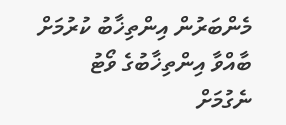މެންބަރުން އިންތިޚާބު ކުރުމަށް ބާއްވާ އިންތިޚާބުގެ ވޯޓު ނެގުމަށް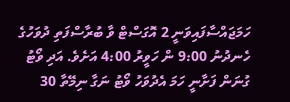ހަމަޖައްސާފައިވަނީ 2 އޮގަސްޓް ވާ ބުރާސްފަތި ދުވަހުގެ ހެނދުނު 9:00 ން ހަވީރު 4:00 އަށެވެ. އަދި ވޯޓު ގުނަން ފަށާނީ ހަމަ އެދުވަހު ވޯޓު ނަގާ ނިމޭތާ 30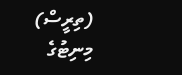(ތިރީސް) މިނިޓުގެ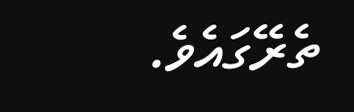ތެރޭގައެވެ.